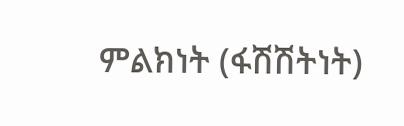ምልክነት (ፋሽሽትነት)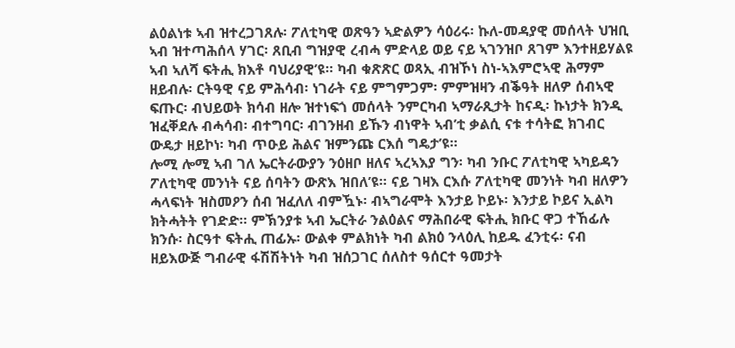ልዕልነቱ ኣብ ዝተረጋገጸሉ፡ ፖለቲካዊ ወጽዓን ኣድልዎን ሳዕሪሩ፡ ኩለ-መዳያዊ መሰላት ህዝቢ ኣብ ዝተጣሕሰላ ሃገር፡ ጸቢብ ግዝያዊ ረብሓ ምድላይ ወይ ናይ ኣገንዝቦ ጸገም እንተዘይሃልዩ ኣብ ኣለሻ ፍትሒ ክእቶ ባህሪያዊ’ዩ። ካብ ቁጽጽር ወጻኢ ብዝኾነ ስነ-ኣእምሮኣዊ ሕማም ዘይብሉ፡ ርትዓዊ ናይ ምሕሳብ፡ ነገራት ናይ ምግምጋም፡ ምምዝዛን ብቕዓት ዘለዎ ሰብኣዊ ፍጡር፡ ብህይወት ክሳብ ዘሎ ዝተነፍጎ መሰላት ንምርካብ ኣማራጺታት ከናዲ፡ ኩነታት ክንዲ ዝፈቐደሉ ብሓሳብ፡ ብተግባር፡ ብገንዘብ ይኹን ብነዋት ኣብ’ቲ ቃልሲ ናቱ ተሳትፎ ክገብር ውዴታ ዘይኮነ፡ ካብ ጥዑይ ሕልና ዝምንጩ ርእሰ ግዴታ’ዩ።
ሎሚ ሎሚ ኣብ ገለ ኤርትራውያን ንዕዘቦ ዘለና ኣረኣእያ ግን፡ ካብ ንቡር ፖለቲካዊ ኣካይዳን ፖለቲካዊ መንነት ናይ ሰባትን ውጽእ ዝበለ’ዩ። ናይ ገዛእ ርእሱ ፖለቲካዊ መንነት ካብ ዘለዎን ሓላፍነት ዝስመዖን ሰብ ዝፈለለ ብምዃኑ፡ ብኣግራሞት እንታይ ኮይኑ፡ እንታይ ኮይና ኢልካ ክትሓትት የገድድ። ምኽንያቱ ኣብ ኤርትራ ንልዕልና ማሕበራዊ ፍትሒ ክቡር ዋጋ ተኸፊሉ ክንሱ፡ ስርዓተ ፍትሒ ጠፊኡ፡ ውልቀ ምልክነት ካብ ልክዕ ንላዕሊ ከይዱ ፈንቲሩ፡ ናብ ዘይእውጅ ግብራዊ ፋሽሽትነት ካብ ዝሰጋገር ሰለስተ ዓሰርተ ዓመታት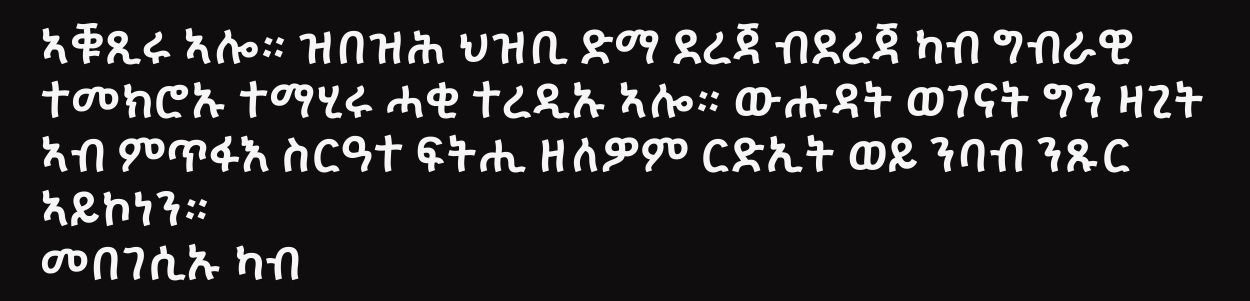ኣቑጺሩ ኣሎ። ዝበዝሕ ህዝቢ ድማ ደረጃ ብደረጃ ካብ ግብራዊ ተመክሮኡ ተማሂሩ ሓቂ ተረዲኡ ኣሎ። ውሑዳት ወገናት ግን ዛጊት ኣብ ምጥፋእ ስርዓተ ፍትሒ ዘለዎም ርድኢት ወይ ንባብ ንጹር ኣይኮነን።
መበገሲኡ ካብ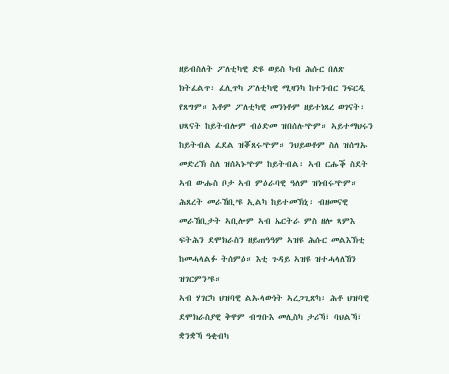ዘይብስለት ፖለቲካዊ ድዩ ወይስ ካብ ሕሱር በለጽ ክትፈልጥ፡ ፈሊጥካ ፖለቲካዊ ሚዛንካ ከተንብር ንፍርዲ የጸግም። እቶም ፖለቲካዊ መንነቶም ዘይተነጸረ ወገናት፡ ህጻናት ከይትብሎም ብዕድመ ዝበሰሉ’ዮም። ኣይተማህሩን ከይትብል ፈደል ዝቖጸሩ’ዮም። ንህይወቶም ስለ ዝሰግኡ መድረኽ ስለ ዝሰኣኑ’ዮም ከይትብል፡ ኣብ ርሑቕ ስደት ኣብ ውሑስ ቦታ ኣብ ምዕራባዊ ዓለም ዝነብሩ’ዮም። ሕጸረት መራኸቢ’ዩ ኢልካ ከይተመኽኒ፡ ብዘመናዊ መራኸቢታት ኣቢሎም ኣብ ኤርትራ ምስ ዘሎ ጻምእ ፍትሕን ደሞክራስን ዘይጠዓዓም ኣዝዩ ሕሱር መልእኽቲ ከመሓላልፉ ትሰምዕ። እቲ ጉዳይ ኣዝዩ ዝተሓላለኸን ዝገርምን’ዩ።
ኣብ ሃገርካ ህዝባዊ ልኡላውነት ኣረጋጊጽካ፡ ሕቶ ህዝባዊ ደሞክራስያዊ ቅዋም ብግቡእ መሊስካ ታሪኻ፣ ባህልኻ፣ ቋንቋኻ ዓቂብካ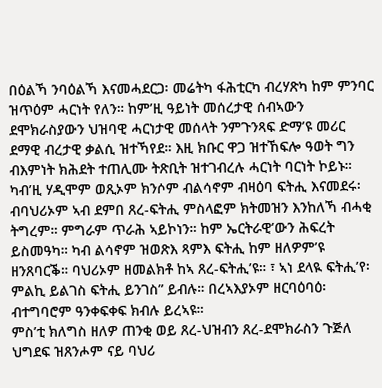በዕልኻ ንባዕልኻ እናመሓደርጋ፡ መሬትካ ፋሕቲርካ ብረሃጽካ ከም ምንባር ዝጥዕም ሓርነት የለን። ከም’ዚ ዓይነት መሰረታዊ ሰብኣውን ደሞክራስያውን ህዝባዊ ሓርነታዊ መሰላት ንምጉንጻፍ ድማ’ዩ መሪር ደማዊ ብረታዊ ቃልሲ ዝተኻየደ። እዚ ክቡር ዋጋ ዝተኸፍሎ ዓወት ግን ብእምነት ክሕደት ተጠሊሙ ትጽቢት ዝተገብረሉ ሓርነት ባርነት ኮይኑ። ካብ’ዚ ሃዲሞም ወጺኦም ክንሶም ብልሳኖም ብዛዕባ ፍትሒ እናመደሩ፡ ብባህሪኦም ኣብ ደምበ ጸረ-ፍትሒ ምስላፎም ክትመዝን እንከለኻ ብሓቂ ትግረም። ምግራም ጥራሕ ኣይኮነን። ከም ኤርትራዊ’ውን ሕፍረት ይስመዓካ። ካብ ልሳኖም ዝወጽእ ጻምእ ፍትሒ ከም ዘለዎም’ዩ ዘንጸባርቕ። ባህሪኦም ዘመልክቶ ከኣ ጸረ-ፍትሒ’ዩ። ፣ ኣነ ደላዪ ፍትሒ’የ፡ ምልኪ ይልገስ ፍትሒ ይንገስ” ይብሉ። በረኣእያኦም ዘርባዕባዕ፡ ብተግባሮም ዓንቀፍቀፍ ክብሉ ይረኣዩ።
ምስ’ቲ ክለግስ ዘለዎ ጠንቂ ወይ ጸረ-ህዝብን ጸረ-ደሞክራስን ጉጅለ ህግደፍ ዝጸንሖም ናይ ባህሪ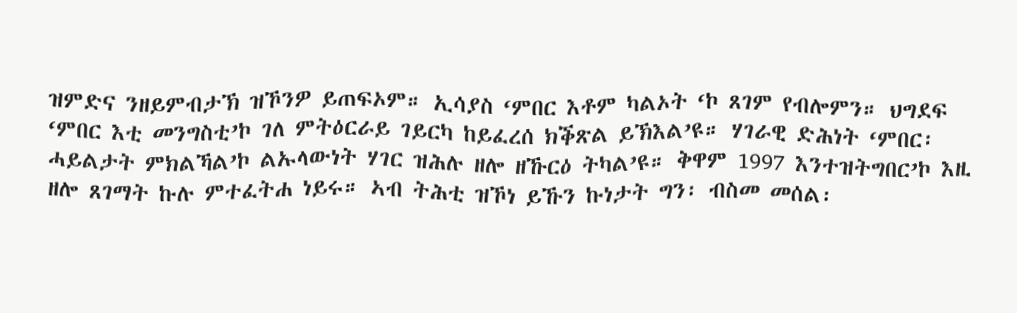ዝምድና ንዘይምብታኽ ዝኾንዎ ይጠፍኦም። ኢሳያስ ‘ምበር እቶም ካልኦት ‘ኮ ጸገም የብሎምን። ህግደፍ ‘ምበር እቲ መንግስቲ’ኮ ገለ ምትዕርራይ ገይርካ ከይፈረሰ ክቕጽል ይኽእል’ዩ። ሃገራዊ ድሕነት ‘ምበር፡ ሓይልታት ምክልኻል’ኮ ልኡላውነት ሃገር ዝሕሉ ዘሎ ዘኹርዕ ትካል’ዩ። ቅዋም 1997 እንተዝትግበር’ኮ እዚ ዘሎ ጸገማት ኩሉ ምተፈትሐ ነይሩ። ኣብ ትሕቲ ዝኾነ ይኹን ኩነታት ግን፡ ብስመ መሰል፡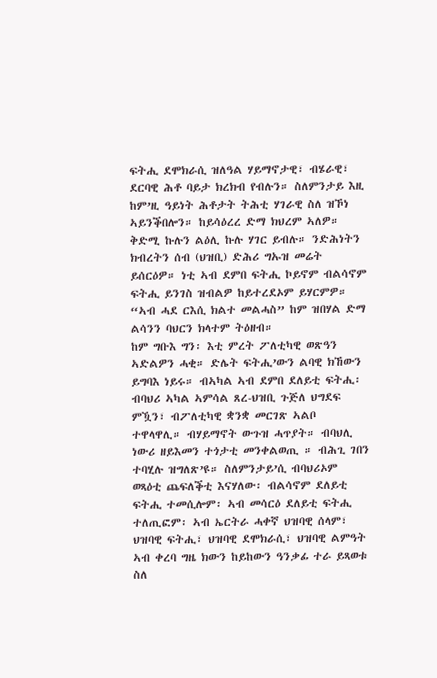ፍትሒ ደሞክራሲ ዝለዓል ሃይማኖታዊ፣ ብሄራዊ፣ ደርባዊ ሕቶ ባይታ ክረክብ የብሉን። ስለምንታይ እዚ ከም’ዚ ዓይነት ሕቶታት ትሕቲ ሃገራዊ ስለ ዝኾነ ኣይንቕበሎን። ከይሳዕረረ ድማ ክህረም ኣለዎ። ቅድሚ ኩሉን ልዕሊ ኩሉ ሃገር ይብሉ። ንድሕነትን ክብረትን ሰብ (ህዝቢ) ድሕሪ ግኡዝ መሬት ይሰርዕዎ። ነቲ ኣብ ደምበ ፍትሒ ኮይኖም ብልሳኖም ፍትሒ ይንገስ ዝብልዎ ከይተረደኦም ይሃርምዎ። “ኣብ ሓደ ርእሲ ክልተ መልሓስ” ከም ዝበሃል ድማ ልሳንን ባህርን ክላተም ትዕዘብ።
ከም ግቡእ ግን፡ እቲ ምረት ፖለቲካዊ ወጽዓን ኣድልዎን ሓቂ። ድሌት ፍትሒ’ውን ልባዊ ክኸውን ይግባእ ነይሩ። ብኣካል ኣብ ደምበ ደለይቲ ፍትሒ፡ ብባህሪ ኣካል ኣምሳል ጸረ-ህዝቢ ጉጅለ ህግደፍ ምዃን፣ ብፖለቲካዊ ቋንቋ መርገጽ ኣልቦ ተዋላዋሊ። ብሃይማኖት ውጉዝ ሓጥያት። ብባህሊ ነውሪ ዘይእመን ተጎታቲ መንቀልወጢ ። ብሕጊ ገበን ተባሂሉ ዝግለጽ’ዩ። ስለምንታይ’ሲ ብባህሪኦም ወጻዕቲ ጨፍለቕቲ እናሃለው፡ ብልሳኖም ደለይቲ ፍትሒ ተመሲሎም፡ ኣብ መሳርዕ ደለይቲ ፍትሒ ተለጢፎም፡ ኣብ ኤርትራ ሓቀኛ ህዝባዊ ሰላም፣ ህዝባዊ ፍትሒ፣ ህዝባዊ ደሞክራሲ፣ ህዝባዊ ልምዓት ኣብ ቀረባ ግዜ ክውን ከይከውን ዓንቃፊ ተራ ይጻወቱ ስለ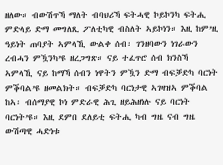ዘለው። ብውሽጥኻ ማለት ብባህሪኻ ፍትሓዊ ኮይኮንካ ፍትሒ ምድላይ ድማ መግለጺ ፖለቲካዊ ብስለት ኣይኮነን። እዚ ከም’ዚ ዓይነት ጠባያት ኣምላኺ ውልቀ ሰብ፡ ገንዘባውን ነገራውን ረብሓን ምዃንካ’ዩ ዘረጋግጽ። ናይ ተፈጥሮ ሰብ ክንስኻ ኣምላኺ ናይ ከማኻ ሰብን ነዋትን ምዃን ድማ ብፍቓድካ ባርነት ምቕባል’ዩ ዘመልክት። ብፍቓድካ ባርነታዊ ኣገዛዝኣ ምቕባል ከኣ፡ ብሰማያዊ ኮነ ምድራዊ ሕጊ ዘይሕዘነሉ ናይ ባርነት ባርነት’ዩ። እዚ ደምበ ደለይቲ ፍትሒ ካብ ግዜ ናብ ግዜ ውሽጣዊ ሓድነቱ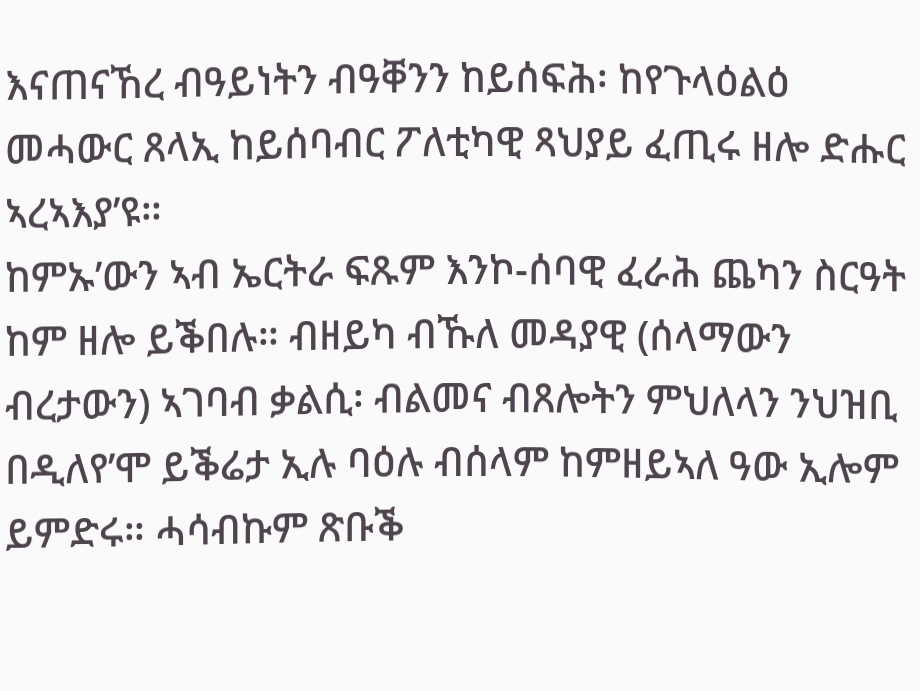እናጠናኸረ ብዓይነትን ብዓቐንን ከይሰፍሕ፡ ከየጉላዕልዕ መሓውር ጸላኢ ከይሰባብር ፖለቲካዊ ጻህያይ ፈጢሩ ዘሎ ድሑር ኣረኣእያ’ዩ።
ከምኡ’ውን ኣብ ኤርትራ ፍጹም እንኮ-ሰባዊ ፈራሕ ጨካን ስርዓት ከም ዘሎ ይቕበሉ። ብዘይካ ብኹለ መዳያዊ (ሰላማውን ብረታውን) ኣገባብ ቃልሲ፡ ብልመና ብጸሎትን ምህለላን ንህዝቢ በዲለየ’ሞ ይቕሬታ ኢሉ ባዕሉ ብሰላም ከምዘይኣለ ዓው ኢሎም ይምድሩ። ሓሳብኩም ጽቡቕ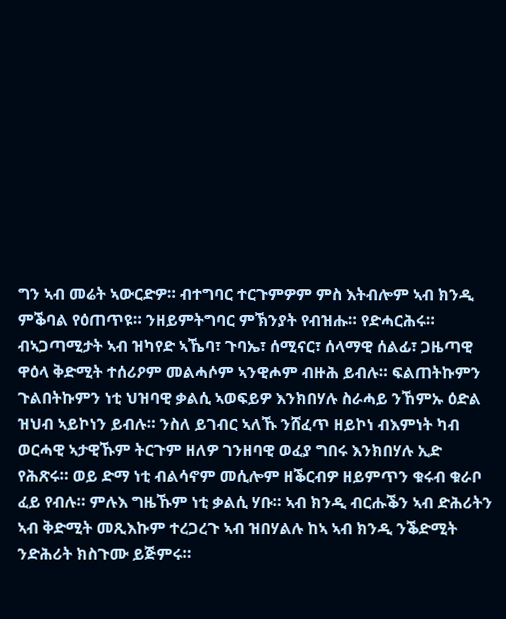ግን ኣብ መሬት ኣውርድዎ። ብተግባር ተርጉምዎም ምስ እትብሎም ኣብ ክንዲ ምቕባል የዕጠጥዩ። ንዘይምትግባር ምኽንያት የብዝሑ። የድሓርሕሩ። ብኣጋጣሚታት ኣብ ዝካየድ ኣኼባ፣ ጉባኤ፣ ሰሚናር፣ ሰላማዊ ሰልፊ፣ ጋዜጣዊ ዋዕላ ቅድሚት ተሰሪዖም መልሓሶም ኣንዊሖም ብዙሕ ይብሉ። ፍልጠትኩምን ጉልበትኩምን ነቲ ህዝባዊ ቃልሲ ኣወፍይዎ እንክበሃሉ ስራሓይ ንኸምኡ ዕድል ዝህብ ኣይኮነን ይብሉ። ንስለ ይገብር ኣለኹ ንሸፈጥ ዘይኮነ ብእምነት ካብ ወርሓዊ ኣታዊኹም ትርጉም ዘለዎ ገንዘባዊ ወፈያ ግበሩ እንክበሃሉ ኢድ የሕጽሩ። ወይ ድማ ነቲ ብልሳኖም መሲሎም ዘቕርብዎ ዘይምጥን ቁሩብ ቁራቦ ፈይ የብሉ። ምሉእ ግዜኹም ነቲ ቃልሲ ሃቡ። ኣብ ክንዲ ብርሑቕን ኣብ ድሕሪትን ኣብ ቅድሚት መጺእኩም ተረጋረጉ ኣብ ዝበሃልሉ ከኣ ኣብ ክንዲ ንቕድሚት ንድሕሪት ክስጉሙ ይጅምሩ።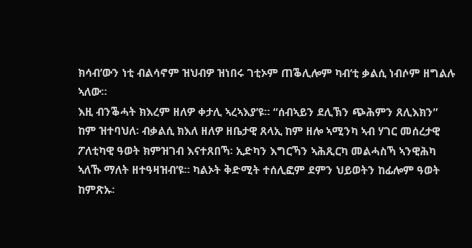ክሳብ’ውን ነቲ ብልሳኖም ዝህብዎ ዝነበሩ ገቲኦም ጠቕሊሎም ካብ’ቲ ቃልሲ ነብሶም ዘግልሉ ኣለው።
እዚ ብንቕሓት ክእረም ዘለዎ ቀታሊ ኣረኣእያ’ዩ። “ሰብኣይን ደሊኽን ጭሕምን ጸሊእክን” ከም ዝተባህለ፡ ብቃልሲ ክእለ ዘለዎ ዘቤታዊ ጸላኢ ከም ዘሎ ኣሚንካ ኣብ ሃገር መሰረታዊ ፖለቲካዊ ዓወት ክምዝገብ እናተጸበኻ፡ ኢድካን እግርኻን ኣሕጺርካ መልሓስኻ ኣንዊሕካ ኣለኹ ማለት ዘተዓዛዝብ’ዩ። ካልኦት ቅድሚት ተሰሊፎም ደምን ህይወትን ከፊሎም ዓወት ከምጽኡ፡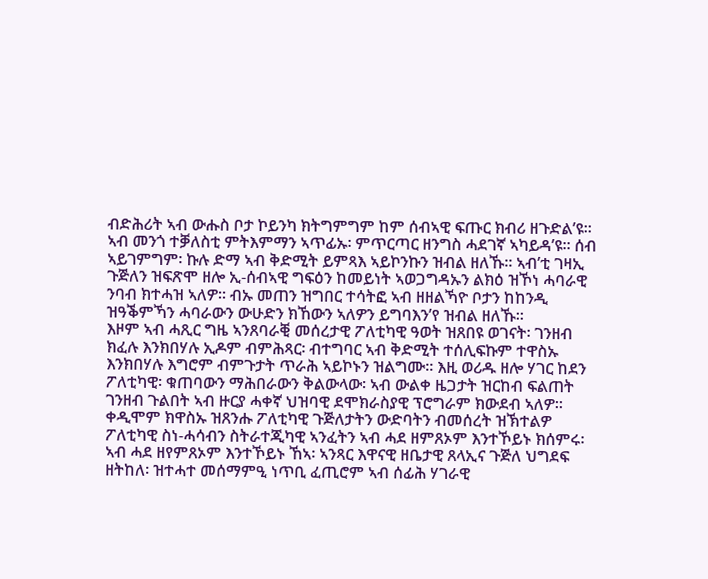ብድሕሪት ኣብ ውሑስ ቦታ ኮይንካ ክትግምግም ከም ሰብኣዊ ፍጡር ክብሪ ዘጉድል’ዩ። ኣብ መንጎ ተቓለስቲ ምትእምማን ኣጥፊኡ፡ ምጥርጣር ዘንግስ ሓደገኛ ኣካይዳ’ዩ። ሰብ ኣይገምግም፡ ኩሉ ድማ ኣብ ቅድሚት ይምጻእ ኣይኮንኩን ዝብል ዘለኹ። ኣብ’ቲ ገዛኢ ጉጅለን ዝፍጽሞ ዘሎ ኢ-ሰብኣዊ ግፍዕን ከመይነት ኣወጋግዳኡን ልክዕ ዝኾነ ሓባራዊ ንባብ ክተሓዝ ኣለዎ። ብኡ መጠን ዝግበር ተሳትፎ ኣብ ዘዘልኻዮ ቦታን ከከንዲ ዝዓቕምኻን ሓባራውን ውሁድን ክኸውን ኣለዎን ይግባእን’የ ዝብል ዘለኹ።
እዞም ኣብ ሓጺር ግዜ ኣንጸባራቒ መሰረታዊ ፖለቲካዊ ዓወት ዝጸበዩ ወገናት፡ ገንዘብ ክፈሉ እንክበሃሉ ኢዶም ብምሕጻር፡ ብተግባር ኣብ ቅድሚት ተሰሊፍኩም ተዋስኡ እንክበሃሉ እግሮም ብምጉታት ጥራሕ ኣይኮኑን ዝልግሙ። እዚ ወሪዱ ዘሎ ሃገር ከደን ፖለቲካዊ፡ ቁጠባውን ማሕበራውን ቅልውላው፡ ኣብ ውልቀ ዜጋታት ዝርከብ ፍልጠት ገንዘብ ጉልበት ኣብ ዙርያ ሓቀኛ ህዝባዊ ደሞክራስያዊ ፕሮግራም ክውደብ ኣለዎ። ቀዲሞም ክዋስኡ ዝጸንሑ ፖለቲካዊ ጉጅለታትን ውድባትን ብመሰረት ዝኽተልዎ ፖለቲካዊ ስነ-ሓሳብን ስትራተጂካዊ ኣንፈትን ኣብ ሓደ ዘምጸኦም እንተኾይኑ ክሰምሩ፡ ኣብ ሓደ ዘየምጸኦም እንተኾይኑ ኸኣ፡ ኣንጻር እዋናዊ ዘቤታዊ ጸላኢና ጉጅለ ህግደፍ ዘትከለ፡ ዝተሓተ መሰማምዒ ነጥቢ ፈጢሮም ኣብ ሰፊሕ ሃገራዊ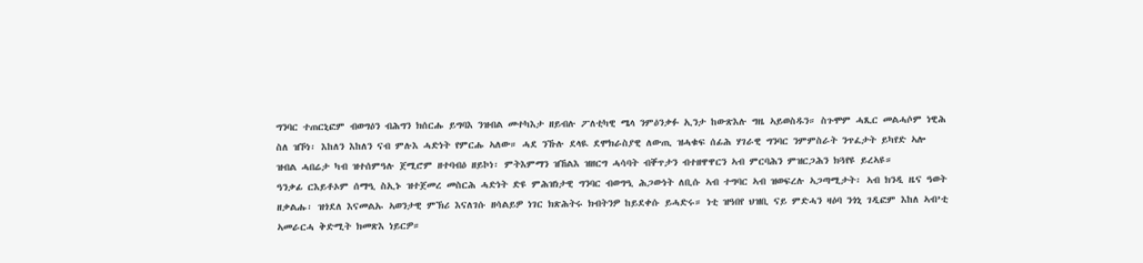ግንባር ተጠርኒፎም ብወግዕን ብሕግን ክሰርሑ ይግባእ ንዝብል መተካእታ ዘይብሉ ፖለቲካዊ ሜላ ንምዕንቃፉ ኢንታ ከውጽእሉ ግዜ ኣይወስዱን። ስጉሞም ሓጺር መልሓሶም ነዊሕ ስለ ዝኾነ፡ እከለን እከለን ናብ ምሉእ ሓድነት የምርሑ ኣለው። ሓደ ንኹሉ ደላዪ ደሞክራስያዊ ለውጢ ዝሓቁፍ ሰፊሕ ሃገራዊ ግንባር ንምምስራት ንጥፈታት ይካየድ ኣሎ ዝብል ሓበሬታ ካብ ዝተሰምዓሉ ጀሚሮም ዘተባብዕ ዘይኮነ፡ ምትእምማን ዝኸልእ ዝዘርግ ሓሳባት ብቐጥታን ብተዘዋዋርን ኣብ ምርባሕን ምዝርጋሕን ክጓየዩ ይረኣዩ።
ዓንቃፊ ርእይቶኦም ሰማዒ ስኢኑ ዝተጀመረ መስርሕ ሓድነት ድዩ ምሕዝነታዊ ግንባር ብወግዒ ሕጋውነት ለቢሱ ኣብ ተግባር ኣብ ዝወፍረሉ ኣጋጣሚታት፡ ኣብ ክንዲ ዜና ዓወት ዘቃልሑ፡ ዝጎደለ እናመልኡ ኣወንታዊ ምኽሪ እናለገሱ ዘሳልይዎ ነገር ክጽሕትሩ ክብትንዎ ከይደቀሱ ይሓድሩ። ነቲ ዝዓበየ ህዝቢ ናይ ምድሓን ዛዕባ ንጎኒ ገዲፎም እከለ ኣብ’ቲ ኣመራርሓ ቅድሚት ክመጽእ ነይርዎ።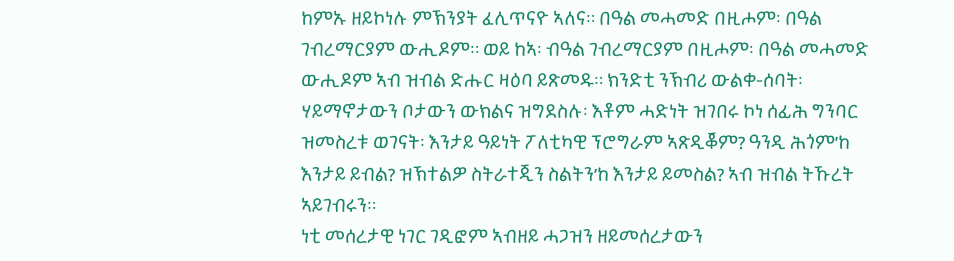ከምኡ ዘይኮነሉ ምኽንያት ፈሊጥናዮ ኣለና። በዓል መሓመድ በዚሖም፡ በዓል ገብረማርያም ውሒዶም። ወይ ከኣ፡ ብዓል ገብረማርያም በዚሖም፡ በዓል መሓመድ ውሒዶም ኣብ ዝብል ድሑር ዛዕባ ይጽመዱ። ክንድቲ ንኽብሪ ውልቀ-ሰባት፡ ሃይማኖታውን ቦታውን ውክልና ዝግደስሉ፡ እቶም ሓድነት ዝገበሩ ኮነ ሰፊሕ ግንባር ዝመስረቱ ወገናት፡ እንታይ ዓይነት ፖለቲካዊ ፕሮግራም ኣጽዲቖም? ዓንዲ ሕጎም’ከ እንታይ ይብል? ዝኽተልዎ ስትራተጂን ስልትን’ከ እንታይ ይመስል? ኣብ ዝብል ትኹረት ኣይገብሩን።
ነቲ መሰረታዊ ነገር ገዲፎም ኣብዘይ ሓጋዝን ዘይመሰረታውን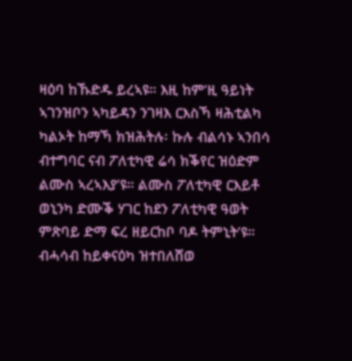ዛዕባ ከኹድዱ ይረኣዩ። እዚ ከም’ዚ ዓይነት ኣገንዝቦን ኣካይዳን ንገዛእ ርእስኻ ዛሕቲልካ ካልኦት ከማኻ ክዝሕትሉ፡ ኩሉ ብልሳኑ ኣንበሳ ብተግባር ናብ ፖለቲካዊ ሬሳ ክቕየር ዝዕድም ልሙስ ኣረኣእያ’ዩ። ልሙስ ፖለቲካዊ ርእይቶ ወኒንካ ድሙቕ ሃገር ከደን ፖለቲካዊ ዓወት ምጽባይ ድማ ፍረ ዘይርከቦ ባዶ ትምኒት’ዩ። ብሓሳብ ከይቀናዕካ ዝተበለሸወ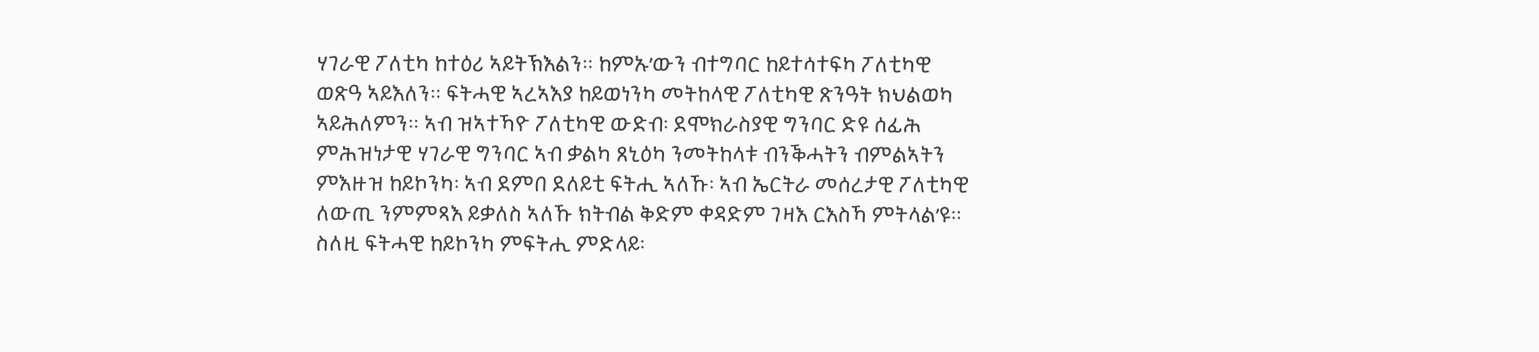ሃገራዊ ፖለቲካ ከተዕሪ ኣይትኽእልን። ከምኡ’ውን ብተግባር ከይተሳተፍካ ፖለቲካዊ ወጽዓ ኣይእለን። ፍትሓዊ ኣረኣእያ ከይወነንካ መትከላዊ ፖለቲካዊ ጽንዓት ክህልወካ ኣይሕለምን። ኣብ ዝኣተኻዮ ፖለቲካዊ ውድብ፡ ደሞክራስያዊ ግንባር ድዩ ሰፊሕ ምሕዝነታዊ ሃገራዊ ግንባር ኣብ ቃልካ ጸኒዕካ ንመትከላቱ ብንቕሓትን ብምልኣትን ምእዙዝ ከይኮንካ፡ ኣብ ደምበ ደለይቲ ፍትሒ ኣለኹ፡ ኣብ ኤርትራ መሰረታዊ ፖለቲካዊ ለውጢ ንምምጻእ ይቃለስ ኣለኹ ክትብል ቅድም ቀዳድም ገዛእ ርእስኻ ምትላል’ዩ።
ስለዚ ፍትሓዊ ከይኮንካ ምፍትሒ ምድላይ፡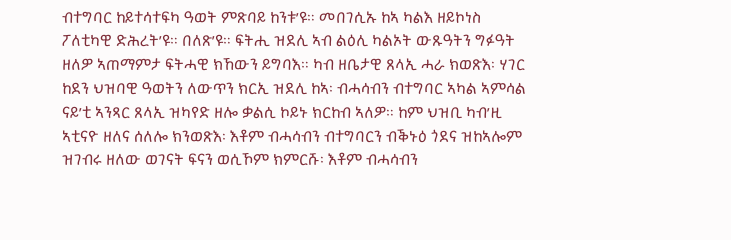ብተግባር ከይተሳተፍካ ዓወት ምጽባይ ከንቱ’ዩ። መበገሲኡ ከኣ ካልእ ዘይኮነስ ፖለቲካዊ ድሕረት’ዩ። በለጽ’ዩ። ፍትሒ ዝደሊ ኣብ ልዕሊ ካልኦት ውጹዓትን ግፉዓት ዘለዎ ኣጠማምታ ፍትሓዊ ክኸውን ይግባእ። ካብ ዘቤታዊ ጸላኢ ሓራ ክወጽእ፡ ሃገር ከደን ህዝባዊ ዓወትን ለውጥን ክርኢ ዝደሊ ከኣ፡ ብሓሳብን ብተግባር ኣካል ኣምሳል ናይ’ቲ ኣንጻር ጸላኢ ዝካየድ ዘሎ ቃልሲ ኮይኑ ክርከብ ኣለዎ። ከም ህዝቢ ካብ’ዚ ኣቲናዮ ዘለና ሰለሎ ክንወጽእ፡ እቶም ብሓሳብን ብተግባርን ብቕኑዕ ጎደና ዝከኣሎም ዝገብሩ ዘለው ወገናት ፍናን ወሲኾም ክምርሹ፡ እቶም ብሓሳብን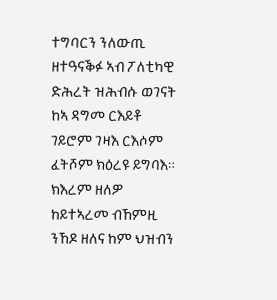ተግባርን ንለውጢ ዘተዓናቕፉ ኣብ ፖለቲካዊ ድሕረት ዝሕብሱ ወገናት ከኣ ዳግመ ርእይቶ ገይሮም ገዛእ ርእሶም ፈትሾም ክዕረዩ ይግባእ። ክእረም ዘለዎ ከይተኣረመ ብኸምዚ ንኸዶ ዘለና ከም ህዝብን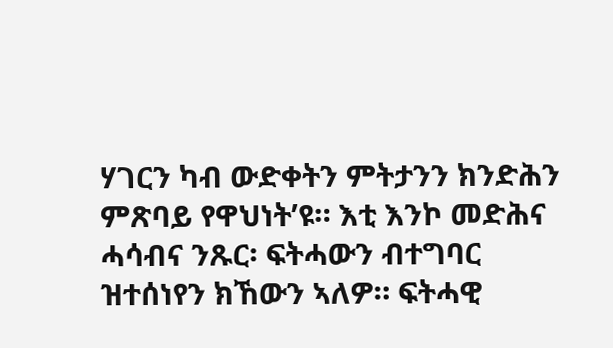ሃገርን ካብ ውድቀትን ምትታንን ክንድሕን ምጽባይ የዋህነት’ዩ። እቲ እንኮ መድሕና ሓሳብና ንጹር፡ ፍትሓውን ብተግባር ዝተሰነየን ክኸውን ኣለዎ። ፍትሓዊ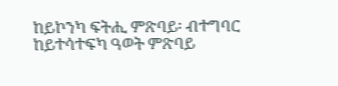ከይኮንካ ፍትሒ ምጽባይ፡ ብተግባር ከይተሳተፍካ ዓወት ምጽባይ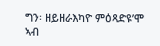ግን፡ ዘይዘራእካዮ ምዕጻድዩ’ሞ ኣብ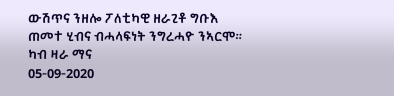ውሽጥና ንዘሎ ፖለቲካዊ ዘራጊቶ ግቡእ ጠመተ ሂብና ብሓላፍነት ንግረሓዮ ንኣርሞ።
ካብ ዛራ ማና
05-09-2020